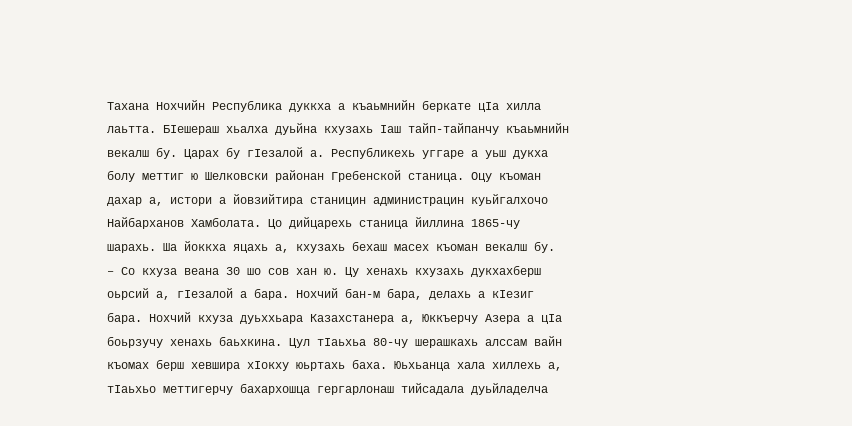Тахана Нохчийн Республика дуккха а къаьмнийн беркате цIа хилла лаьтта. БIешераш хьалха дуьйна кхузахь Iаш тайп-тайпанчу къаьмнийн векалш бу. Царах бу гIезалой а. Республикехь уггаре а уьш дукха болу меттиг ю Шелковски районан Гребенской станица. Оцу къоман дахар а, истори а йовзийтира станицин администрацин куьйгалхочо Найбарханов Хамболата. Цо дийцарехь станица йиллина 1865-чу шарахь. Ша йоккха яцахь а, кхузахь бехаш масех къоман векалш бу.
– Со кхуза веана 30 шо сов хан ю. Цу хенахь кхузахь дукхахберш оьрсий а, гIезалой а бара. Нохчий бан-м бара, делахь а кIезиг бара. Нохчий кхуза дуьххьара Казахстанера а, Юккъерчу Азера а цIа боьрзучу хенахь баьхкина. Цул тIаьхьа 80-чу шерашкахь алссам вайн къомах берш хевшира хIокху юьртахь баха. Юьхьанца хала хиллехь а, тIаьхьо меттигерчу бахархошца гергарлонаш тийсадала дуьйладелча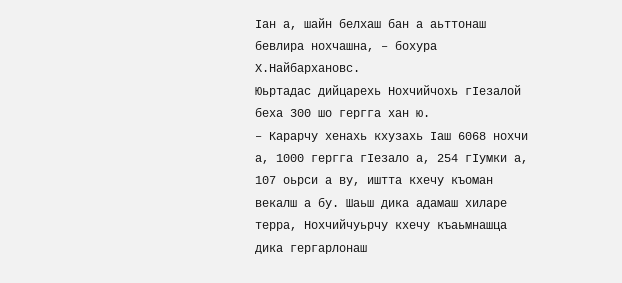Iан а, шайн белхаш бан а аьттонаш бевлира нохчашна, – бохура Х.Найбархановс.
Юьртадас дийцарехь Нохчийчохь гIезалой беха 300 шо гергга хан ю.
– Карарчу хенахь кхузахь Iаш 6068 нохчи а, 1000 гергга гIезало а, 254 гIумки а, 107 оьрси а ву, иштта кхечу къоман векалш а бу. Шаьш дика адамаш хиларе терра, Нохчийчуьрчу кхечу къаьмнашца дика гергарлонаш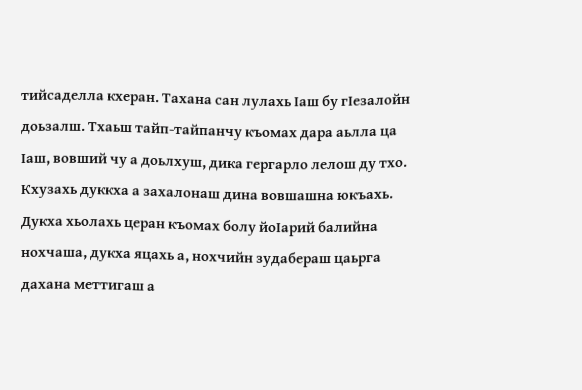тийсаделла кхеран. Тахана сан лулахь Iаш бу гIезалойн доьзалш. Тхаьш тайп-тайпанчу къомах дара аьлла ца Iаш, вовший чу а доьлхуш, дика гергарло лелош ду тхо. Кхузахь дуккха а захалонаш дина вовшашна юкъахь. Дукха хьолахь церан къомах болу йоIарий балийна нохчаша, дукха яцахь а, нохчийн зудабераш цаьрга дахана меттигаш а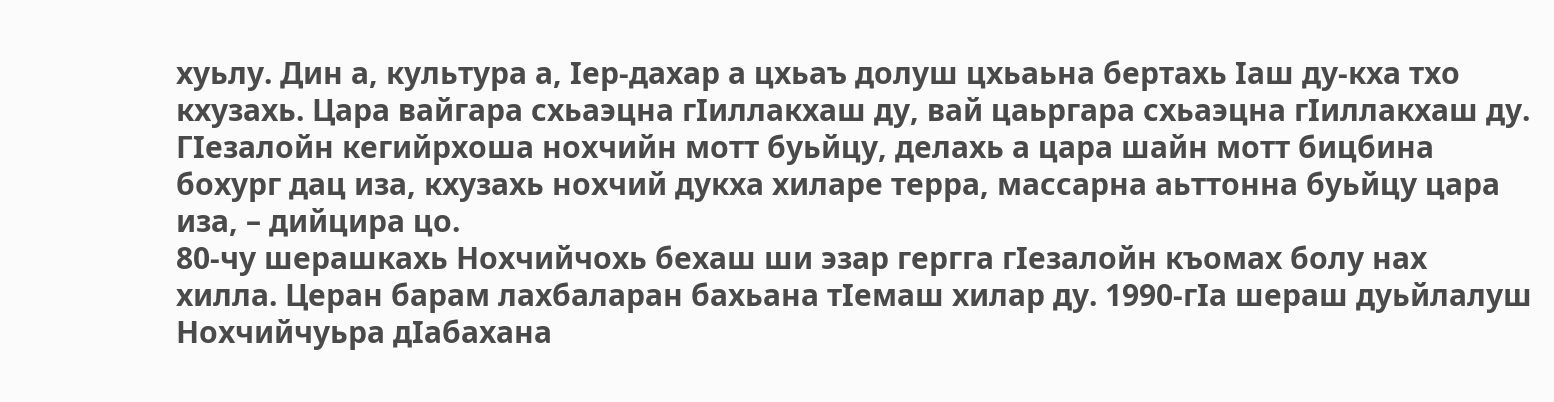хуьлу. Дин а, культура а, Iер-дахар а цхьаъ долуш цхьаьна бертахь Iаш ду-кха тхо кхузахь. Цара вайгара схьаэцна гIиллакхаш ду, вай цаьргара схьаэцна гIиллакхаш ду. ГIезалойн кегийрхоша нохчийн мотт буьйцу, делахь а цара шайн мотт бицбина бохург дац иза, кхузахь нохчий дукха хиларе терра, массарна аьттонна буьйцу цара иза, – дийцира цо.
80-чу шерашкахь Нохчийчохь бехаш ши эзар гергга гIезалойн къомах болу нах хилла. Церан барам лахбаларан бахьана тIемаш хилар ду. 1990-гIа шераш дуьйлалуш Нохчийчуьра дIабахана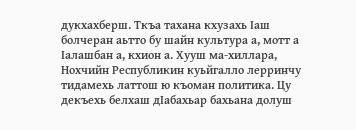дукхахберш. Ткъа тахана кхузахь Iаш болчеран аьтто бу шайн культура а, мотт а Iалашбан а, кхион а. Хууш ма-хиллара, Нохчийн Республикин куьйгалло лерринчу тидамехь латтош ю къоман политика. Цу декъехь белхаш дIабахьар бахьана долуш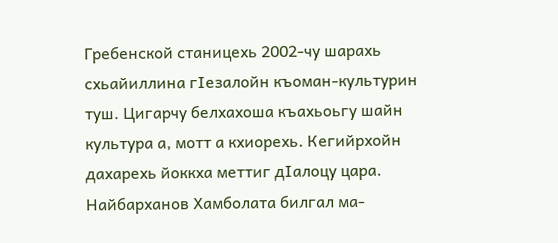Гребенской станицехь 2002-чу шарахь схьайиллина гIезалойн къоман-культурин туш. Цигарчу белхахоша къахьоьгу шайн культура а, мотт а кхиорехь. Кегийрхойн дахарехь йоккха меттиг дIалоцу цара.
Найбарханов Хамболата билгал ма-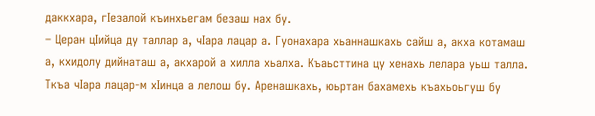даккхара, гIезалой къинхьегам безаш нах бу.
– Церан цIийца ду таллар а, чIара лацар а. Гуонахара хьаннашкахь сайш а, акха котамаш а, кхидолу дийнаташ а, акхарой а хилла хьалха. Къаьсттина цу хенахь лелара уьш талла. Ткъа чIара лацар-м хIинца а лелош бу. Аренашкахь, юьртан бахамехь къахьоьгуш бу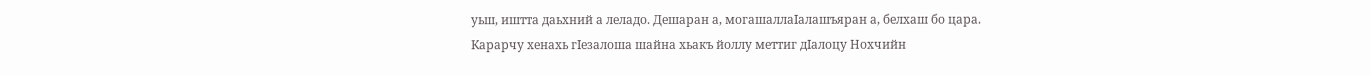уьш, иштта даьхний а леладо. Дешаран а, могашаллаIалашъяран а, белхаш бо цара.
Карарчу хенахь гIезалоша шайна хьакъ йоллу меттиг дIалоцу Нохчийн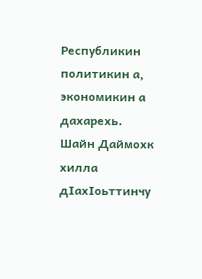Республикин политикин а, экономикин а дахарехь. Шайн Даймохк хилла дIахIоьттинчу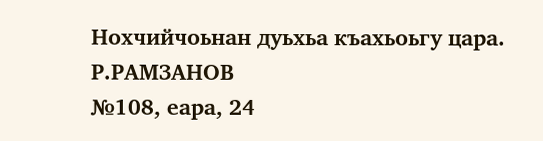Нохчийчоьнан дуьхьа къахьоьгу цара.
Р.РАМЗАНОВ
№108, еара, 24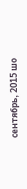сентябрь, 2015 шо